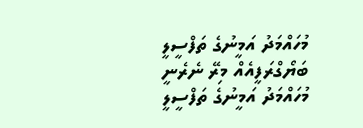މުހައްމަދު އަމީނުގެ ތަފްސީލީ ބަޔޯގްރަފީއެއް މިރޭ ނެރެނީ
މުހައްމަދު އަމީނުގެ ތަފްސީލީ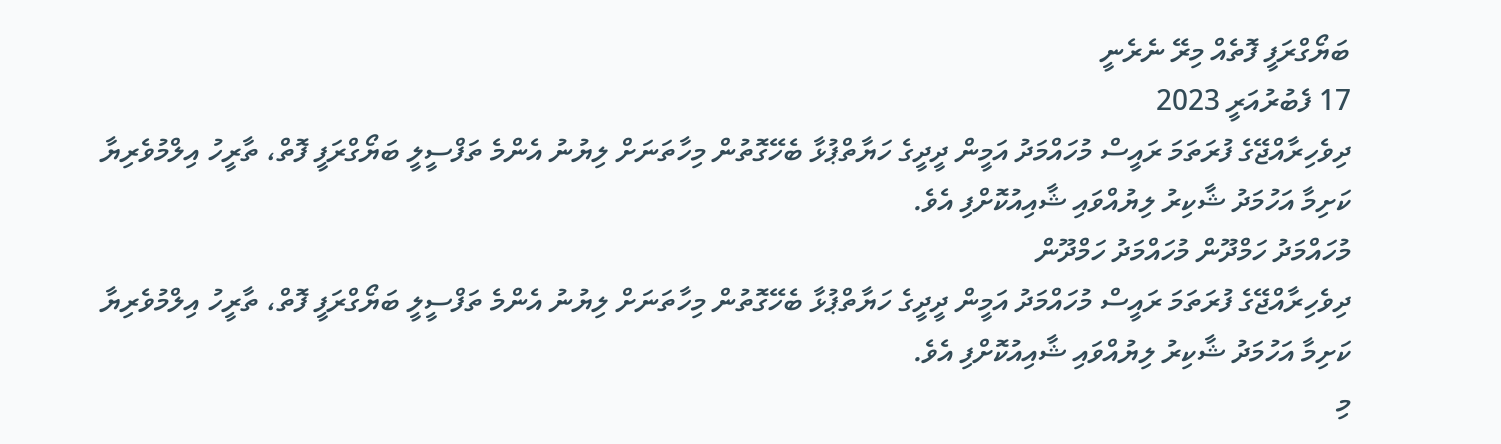ބަޔޯގްރަފީ ފޮތެއް މިރޭ ނެރެނީ
17 ފެބުރުއަރީ 2023
ދިވެހިރާއްޖޭގެ ފުރަތަމަ ރައީސް މުހައްމަދު އަމީން ދީދީގެ ހަޔާތްޕުޅާ ބެހޭގޮތުން މިހާތަނަށް ލިޔުނު އެންމެ ތަފްސީލީ ބަޔޯގްރަފީ ފޮތް، ތާރީހު އިލްމުވެރިޔާ ކަށިމާ އަހުމަދު ޝާކިރު ލިޔުއްވައި ޝާއިއުކޮށްފި އެވެ.
މުހައްމަދު ހަމްދޫން މުހައްމަދު ހަމްދޫން
ދިވެހިރާއްޖޭގެ ފުރަތަމަ ރައީސް މުހައްމަދު އަމީން ދީދީގެ ހަޔާތްޕުޅާ ބެހޭގޮތުން މިހާތަނަށް ލިޔުނު އެންމެ ތަފްސީލީ ބަޔޯގްރަފީ ފޮތް، ތާރީހު އިލްމުވެރިޔާ ކަށިމާ އަހުމަދު ޝާކިރު ލިޔުއްވައި ޝާއިއުކޮށްފި އެވެ.
މި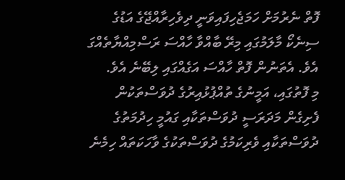ފޮތް ނެރުމަށް ހަމަޖެހިފައިވަނީ ދިވެހިރާއްޖޭގެ އަޑުގެ ސިނެކޯ މާލަމުގައި މިރޭ ބާއްވާ ހާއްސަ ރަސްމިއްޔާތެއްގަ އެވެ. އެތަނުން ފޮތް ހާއްސަ އަގެއްގައި ލިބޭނެ އެވެ.
މި ފޮތުގައި، އަމީނުގެ ތުއްޕުޅުއިރުގެ ދުވަސްތަކުން ފެށިގެން މަދަރަސީ ދުވަސްތަކާއި ގައުމީ ހިދުމަތުގެ ދުވަސްތަކާއި ވެރިކަމުގެ ދުވަސްތަކުގެ ވާހަކަތައް ހިމެނެ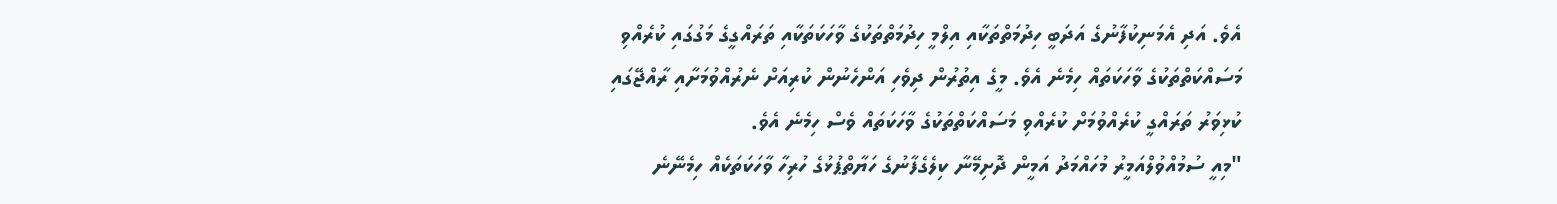އެވެ. އަދި އެމަނިކުފާނުގެ އަދަބީ ހިދުމަތްތަކާއި އިލްމީ ހިދުމަތްތަކުގެ ވާހަކަތަކާއި ތަރައްގީގެ މަގުގައި ކުރެއްވި މަސައްކަތްތަކުގެ ވާހަކަތައް ހިމެނެ އެވެ. މީގެ އިތުރުން ދިވެހި އަންހެނުން ކުރިއަށް ނެރުއްވުމަށާއި ރާއްޖޭގައި ކުޅިވަރު ތަރައްގީ ކުރެއްވުމަށް ކުރެއްވި މަސައްކަތްތަކުގެ ވާހަކަތައް ވެސް ހިމެނެ އެވެ.
"މިއީ ސުމުއްވުލްއަމީރު މުހައްމަދު އަމީން ދޮށިމޭނާ ކިލެގެފާނުގެ ހަޔާތްޕުޅުގެ ހުރިހާ ވާހަކަތަކެއް ހިމެނޭނެ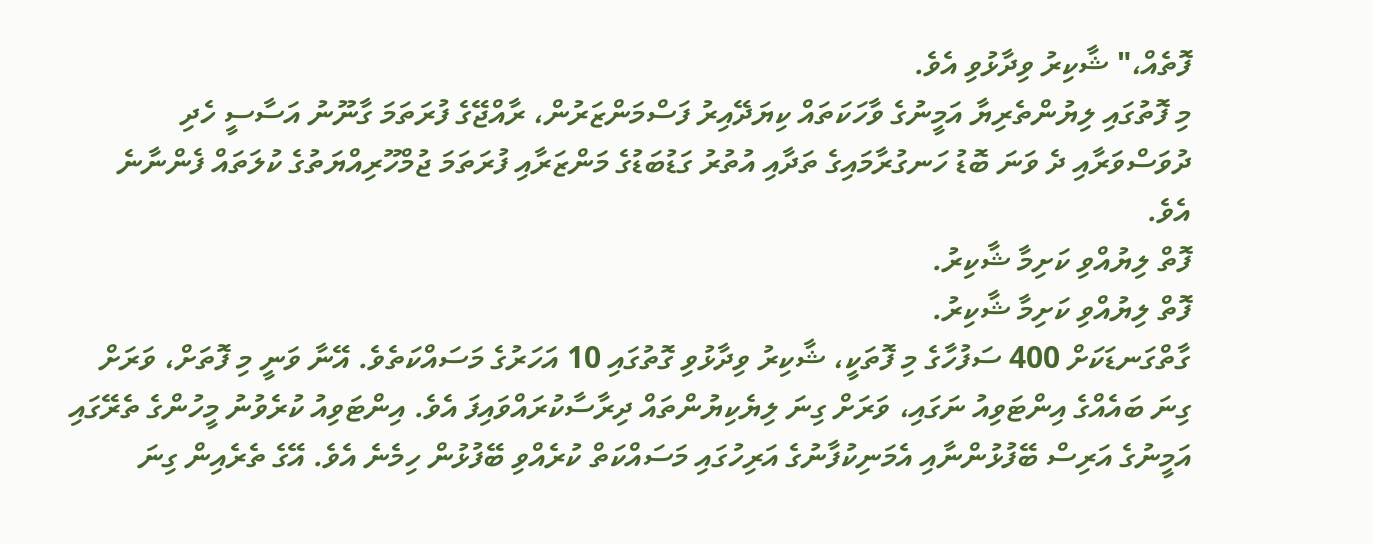ފޮތެއް،" ޝާކިރު ވިދާޅުވި އެވެ.
މި ފޮތުގައި ލިޔުންތެރިޔާ އަމީނުގެ ވާހަކަތައް ކިޔަދޭއިރު ފަސްމަންޒަރުން، ރާއްޖޭގެ ފުރަތަމަ ގާނޫނު އަސާސީ ހެދި ދުވަސްވަރާއި ދެ ވަނަ ބޮޑު ހަނގުރާމައިގެ ތަދާއި އުތުރު ގަޑުބަޑުގެ މަންޒަރާއި ފުރަތަމަ ޖުމްހޫރިއްޔަތުގެ ކުލަތައް ފެންނާނެ އެވެ.
ފޮތް ލިޔުއްވި ކަށިމާ ޝާކިރު.
ފޮތް ލިޔުއްވި ކަށިމާ ޝާކިރު.
ގާތްގަނޑަކަށް 400 ސަފުހާގެ މި ފޮތަކީ، ޝާކިރު ވިދާޅުވި ގޮތުގައި 10 އަހަރުގެ މަސައްކަތެވެ. އޭނާ ވަނީ މި ފޮތަށް، ވަރަށް ގިނަ ބައެއްގެ އިންޓަވިއު ނަގައި، ވަރަށް ގިނަ ލިޔެކިޔުންތައް ދިރާސާކުރައްވައިފަ އެވެ. އިންޓަވިއު ކުރެވުނު މީހުންގެ ތެރޭގައި އަމީނުގެ އަރިސް ބޭފުޅުންނާއި އެމަނިކުފާނުގެ އަރިހުގައި މަސައްކަތް ކުރެއްވި ބޭފުޅުން ހިމެނެ އެވެ. އޭގެ ތެރެއިން ގިނަ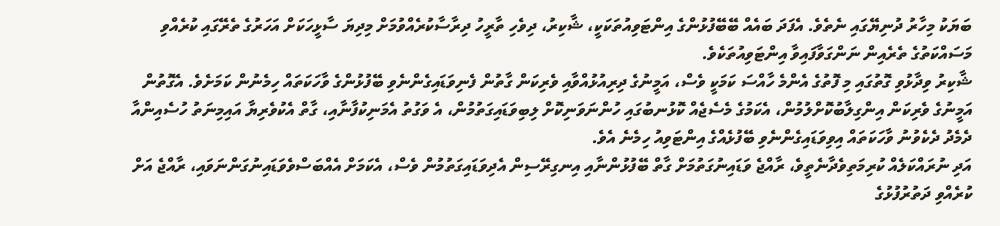ބަޔަކު މިހާރު ދުނިޔޭގައި ނެތެވެ. އެފަދަ ބައެއް ބޭބޭފުޅުންގެ އިންޓަވިއުތަކަކީ، ޝާކިރު، ދިވެހި ތާރީހު ދިރާސާކުރެއްވުމަށް މިދިޔަ ސާޅީހަކަށް އަހަރުގެ ތެރޭގައި ކުރެއްވި މަސައްކަތުގެ ތެރެއިން ނަންގަވާފައިވާ އިންޓަވިއުތަކެވެ.
ޝާކިރު ވިދާޅުވި ގޮތުގައި މި ފޮތުގެ އެންމެ ހާއްސަ ކަމަކީ ވެސް، އަމީނުގެ ދިރިއުޅުއްވާއި ވެރިކަން ގާތުން ފެނިވަޑައިގެންނެވި ބޭފުޅުންގެ ވާހަކަތައް ހިމެނުން ކަމަށެވެ. އެގޮތުން އަމީނުގެ ވެރިކަން އިންގިލާބުކޮށްލުމުން، އެކަމުގެ މެސެޖެއް ކޮޅުނބުގައި ހުންނަވަނިކޮށް ލިބިވަޑައިގަތުމުން، އެ ވަގުތު އެމަނިކުފާނާއި، ގާތް އެކުވެރިޔާ އައިމިނަތު ހުސެއިންއާ ދެމެދު ދެކެވުނު ވާހަކަތައް އިވިވަޑައިގެންނެވި ބޭފުޅެއްގެ އިންޓަވިއު ހިމެނެ އެވެ.
އަދި ނުރައްކަލެއް ކުރިމަތިވެދާނެތީވެ، ރާއްޖެ ވަޑައިނުގަތުމަށް ގާތް ބޭފުޅުންނާއި އިނގިރޭސިން އެދިވަޑައިގަތުމުން ވެސް، އެކަމަށް އެއްބަސްވެވަޑައިނުގަންނަވައި، ރާއްޖެ އަށް ކުރެއްވި ދަތުރުފުޅުގެ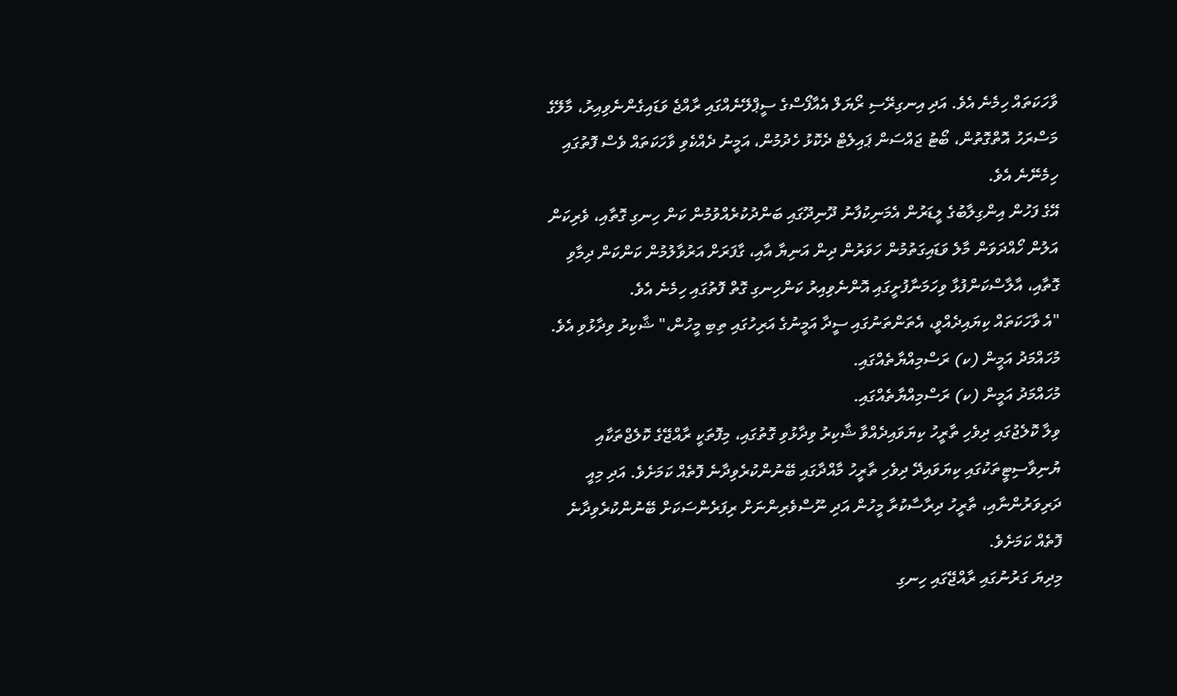ވާހަކަތައް ހިމެނެ އެވެ. އަދި އިނގިރޭސި ރޯޔަލް އެއާފޯސްގެ ސީޕްލޭނެއްގައި ރާއްޖެ ވަޑައިގެންނެވިއިރު، މާލޭގެ މަސްރަހު އޮތްގޮތުން، ބޯޓު ޖައްސަން ޕައިލެޓް ދެކޮޅު ހެދުމުން، އަމީނު ދެއްކެވި ވާހަކަތައް ވެސް ފޮތުގައި ހިމެނޭނެ އެވެ.
އޭގެ ފަހުން އިންގިލާބުގެ ލީޑަރުން އެމަނިކުފާނު ދޫނިދޫގައި ބަންދުކުރެއްވުމުން ކަން ހިނގި ގޮތާއި، ވެރިކަން އަލުން ހޯއްދަވަން މާލެ ވަޑައިގަތުމުން ހަވަރުން ދިން އަނިޔާ އާއި، ގާފަރަށް އަރުވާލުމުން ކަންކަން ދިމާވި ގޮތާއި، އާލާސްކަންފުޅާ ވިހަމަނާފުށީގައި އޮންނެވިއިރު ކަންހިނގި ގޮތް ފޮތުގައި ހިމެނެ އެވެ.
"އެ ވާހަކަތައް ކިޔައިދެއްވީ، އެތަންތަނުގައި ސީދާ އަމީނުގެ އަރިހުގައި ތިބި މީހުން،" ޝާކިރު ވިދާޅުވި އެވެ.
މުހައްމަދު އަމީން (ކ) ރަސްމިއްޔާތެއްގައި.
މުހައްމަދު އަމީން (ކ) ރަސްމިއްޔާތެއްގައި.
ވިލާ ކޮލެޖުގައި ދިވެހި ތާރީހު ކިޔަވައިދެއްވާ ޝާކިރު ވިދާޅުވި ގޮތުގައި، މިފޮތަކީ ރާއްޖޭގެ ކޮލެޖްތަކާއި ޔުނިވާސިޓީތަކުގައި ކިޔަވައިދޭ ދިވެހި ތާރީހު މާއްދާގައި ބޭނުންކުރެވިދާނެ ފޮތެއް ކަމަށެވެ. އަދި މިއީ ދަރިވަރުންނާއި، ތާރީހު ދިރާސާކުރާ މީހުން އަދި ނޫސްވެރިންނަށް ރިފަރެންސަކަށް ބޭނުންކުރެވިދާނެ ފޮތެއް ކަމަށެވެ.
މިދިޔަ ގަރުނުގައި ރާއްޖޭގައި ހިނގި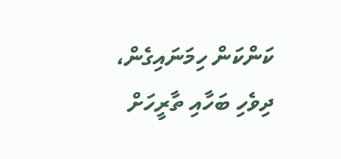ކަންކަން ހިމަނައިގެން، ދިވެހި ބަހާއި ތާރީހަށް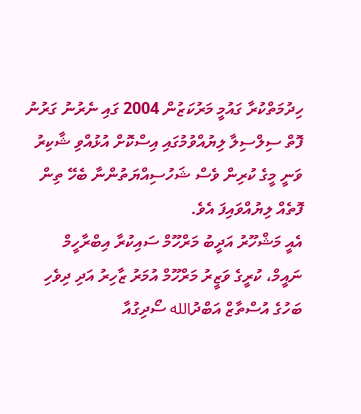ހިދުމަތްކުރާ ގައުމީ މަރުކަޒުން 2004 ގައި ނެރުނު ގަރުނު ފޮތް ސިލްސިލާ ލިޔުއްވުމުގައި އިސްކޮށް އުޅުއްވި ޝާކިރު ވަނީ މީގެ ކުރިން ވެސް ޝަހުސިއްޔަތުންނާ ބެހޭ ތިން ފޮތެއް ލިޔުއްވައިފަ އެވެ.
އެއީ މަޝްހޫރު އަދީބު މަރްހޫމް ސައިކުރާ އިބްރާހީމް ނައީމް، ކުރީގެ ވަޒީރު މަރްހޫމް އުމަރު ޒާހިރު އަދި ދިވެހި ބަހުގެ އުސްތާޒް އަބްދުالله ސޯދިގުއާ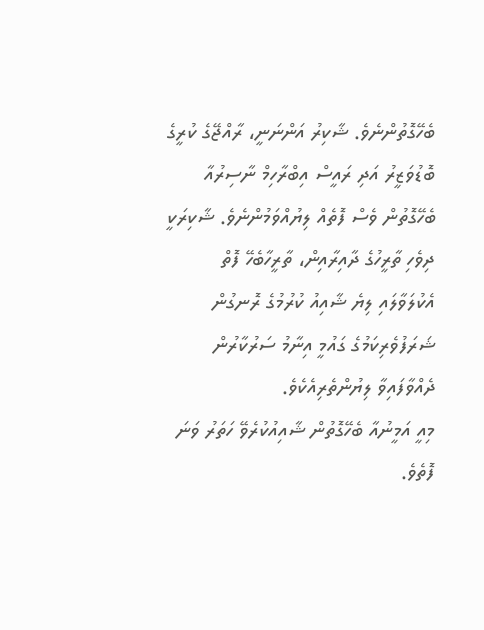ބެހޭގޮތުންނެވެ. ޝާކިރު އަންނަނީ، ރާއްޖޭގެ ކުރީގެ ބޮޑުވަޒީރު އަދި ރައީސް އިބްރާހިމް ނާސިރުއާ ބެހޭގޮތުން ވެސް ފޮތެއް ލިޔުއްވަމުންނެވެ. ޝާކިރަކީ ދިވެހި ތާރީހުގެ ދާއިރާއިން، ތާރީހާބެހޭ ފޮތް އެކުލަވާލައި ލިޔެ ޝާއިއު ކުރުމުގެ ރޮނގުން ޝަރަފުވެރިކަމުގެ ގައުމީ އިނާމު ސަރުކާރުން ދެއްވާފައިވާ ލިޔުންތެރިއެކެވެ.
މިއީ އަމީނުއާ ބެހޭގޮތުން ޝާއިއުކުރެވޭ ހަތަރު ވަނަ ފޮތެވެ.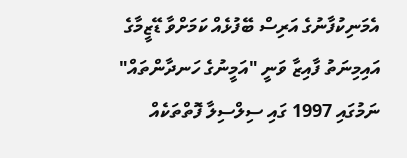އެމަނިކުފާނުގެ އަރިސް ބޭފުޅެއް ކަމަށްވާ ޑޭޒީމާގެ އައިމިނަތު ފާއިޒާ ވަނީ "އަމީނުގެ ހަނދާންތައް" ނަމުގައި 1997 ގައި ސިލްސިލާ ފޮތްތަކެއް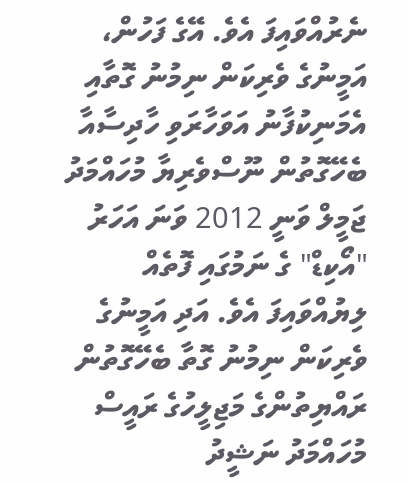ނެރުއްވައިފަ އެވެ. އޭގެ ފަހުން، އަމީނުގެ ވެރިކަން ނިމުނު ގޮތާއި އެމަނިކުފާނު އަވަހާރަވި ހާދިސާއާ ބެހޭގޮތުން ނޫސްވެރިޔާ މުހައްމަދު ޖަމީލް ވަނީ 2012 ވަނަ އަހަރު "އޯކިޑް" ގެ ނަމުގައި ފޮތެއް ލިޔުއްވައިފަ އެވެ. އަދި އަމީނުގެ ވެރިކަން ނިމުނު ގޮތާ ބެހޭގޮތުން ރައްޔިތުންގެ މަޖިލީހުގެ ރައީސް މުހައްމަދު ނަޝީދު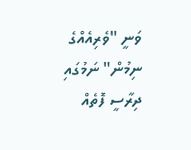ވަނީ "ވެރިއެއްގެ ނިމުން" ނަމުގައި ދިރާސީ ފޮތެއް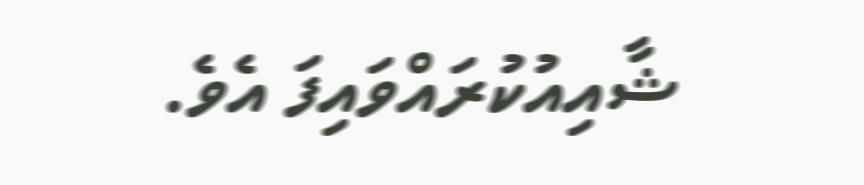ޝާއިއުކުރައްވައިފަ އެވެ.